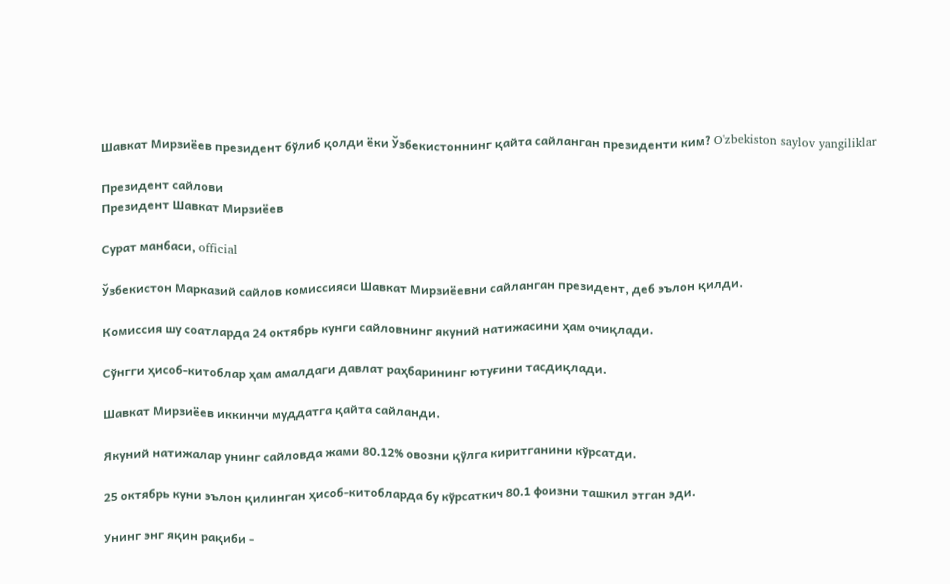Шавкат Мирзиёев президент бўлиб қолди ёки Ўзбекистоннинг қайта сайланган президенти ким? O'zbekiston saylov yangiliklar

Президент сайлови
Президент Шавкат Мирзиёев

Сурат манбаси, official

Ўзбекистон Марказий сайлов комиссияси Шавкат Мирзиёевни сайланган президент, деб эълон қилди.

Комиссия шу соатларда 24 октябрь кунги сайловнинг якуний натижасини ҳам очиқлади.

Сўнгги ҳисоб-китоблар ҳам амалдаги давлат раҳбарининг ютуғини тасдиқлади.

Шавкат Мирзиёев иккинчи муддатга қайта сайланди.

Якуний натижалар унинг сайловда жами 80.12% овозни қўлга киритганини кўрсатди.

25 октябрь куни эълон қилинган ҳисоб-китобларда бу кўрсаткич 80.1 фоизни ташкил этган эди.

Унинг энг яқин рақиби -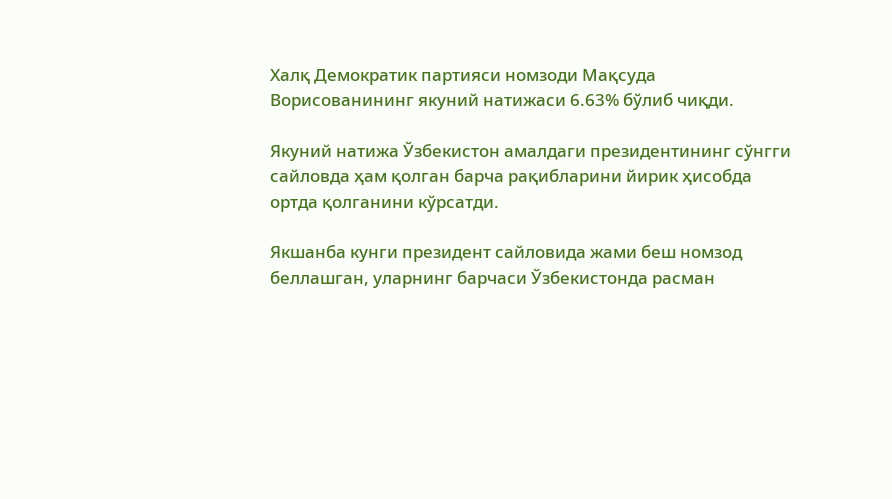Халқ Демократик партияси номзоди Мақсуда Ворисованининг якуний натижаси 6.63% бўлиб чиқди.

Якуний натижа Ўзбекистон амалдаги президентининг сўнгги сайловда ҳам қолган барча рақибларини йирик ҳисобда ортда қолганини кўрсатди.

Якшанба кунги президент сайловида жами беш номзод беллашган, уларнинг барчаси Ўзбекистонда расман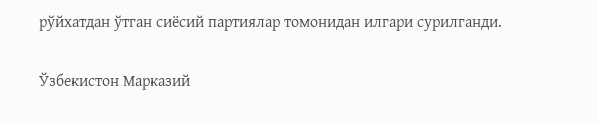рўйхатдан ўтган сиёсий партиялар томонидан илгари сурилганди.

Ўзбекистон Марказий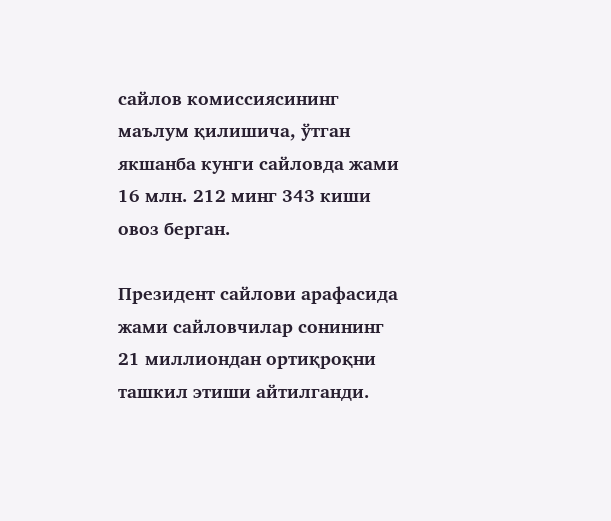сайлов комиссиясининг маълум қилишича, ўтган якшанба кунги сайловда жами 16 млн. 212 минг 343 киши овоз берган.

Президент сайлови арафасида жами сайловчилар сонининг 21 миллиондан ортиқроқни ташкил этиши айтилганди.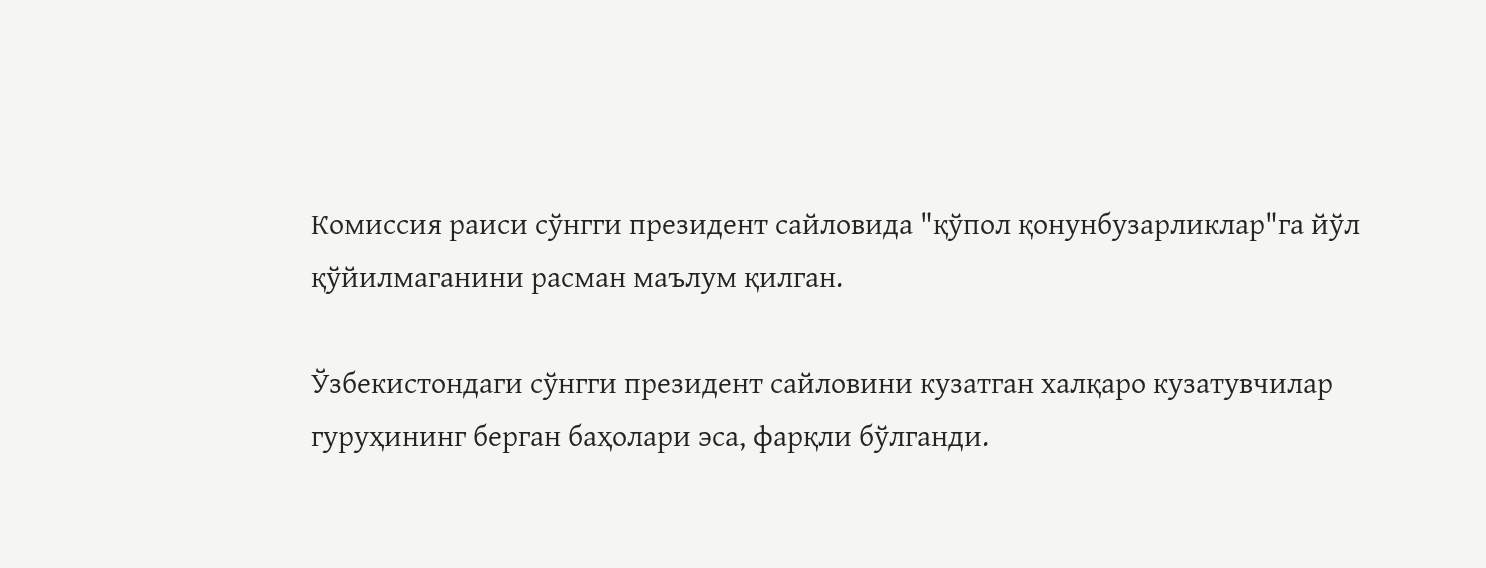Комиссия раиси сўнгги президент сайловида "қўпол қонунбузарликлар"га йўл қўйилмаганини расман маълум қилган.

Ўзбекистондаги сўнгги президент сайловини кузатган халқаро кузатувчилар гуруҳининг берган баҳолари эса, фарқли бўлганди.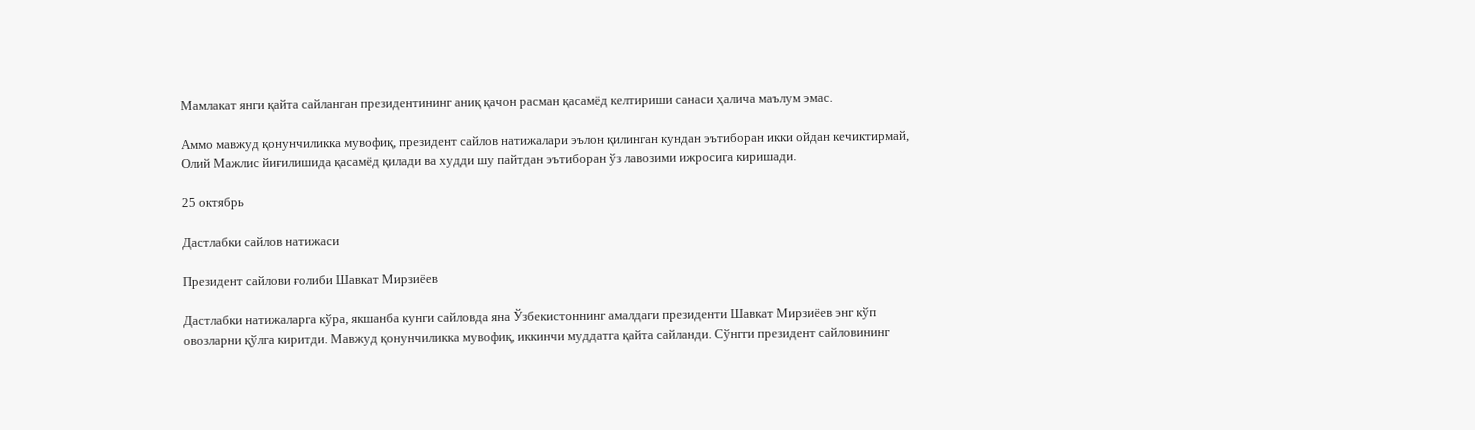Мамлакат янги қайта сайланган президентининг аниқ қачон расман қасамёд келтириши санаси ҳалича маълум эмас.

Аммо мавжуд қонунчиликка мувофиқ, президент сайлов натижалари эълон қилинган кундан эътиборан икки ойдан кечиктирмай, Олий Мажлис йиғилишида қасамёд қилади ва худди шу пайтдан эътиборан ўз лавозими ижросига киришади.

25 октябрь

Дастлабки сайлов натижаси

Президент сайлови ғолиби Шавкат Мирзиёев

Дастлабки натижаларга кўра, якшанба кунги сайловда яна Ўзбекистоннинг амалдаги президенти Шавкат Мирзиёев энг кўп овозларни қўлга киритди. Мавжуд қонунчиликка мувофиқ, иккинчи муддатга қайта сайланди. Сўнгги президент сайловининг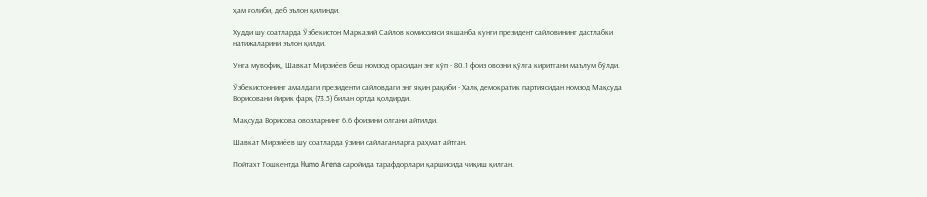ҳам ғолиби, деб эълон қилинди.

Худди шу соатларда Ўзбекистон Марказий Сайлов комиссияси якшанба кунги президент сайловининг дастлабки натижаларини эълон қилди.

Унга мувофиқ, Шавкат Мирзиёев беш номзод орасидан энг кўп - 80.1 фоиз овозни қўлга киритгани маълум бўлди.

Ўзбекистоннинг амалдаги президенти сайловдаги энг яқин рақиби - Халқ демократик партиясидан номзод Мақсуда Ворисовани йирик фарқ (73.5) билан ортда қолдирди.

Мақсуда Ворисова овозларнинг 6.6 фоизини олгани айтилди.

Шавкат Мирзиёев шу соатларда ўзини сайлаганларга раҳмат айтган.

Пойтахт Тошкентда Humo Arena саройида тарафдорлари қаршисида чиқиш қилган.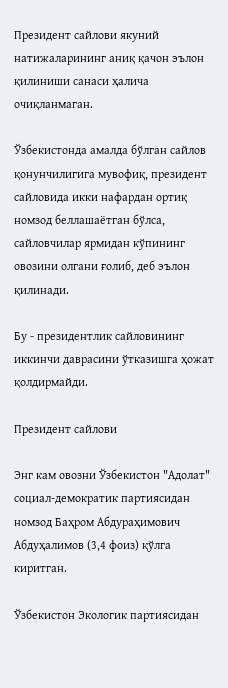Президент сайлови якуний натижаларининг аниқ қачон эълон қилиниши санаси ҳалича очиқланмаган.

Ўзбекистонда амалда бўлган сайлов қонунчилигига мувофиқ, президент сайловида икки нафардан ортиқ номзод беллашаётган бўлса, сайловчилар ярмидан кўпининг овозини олгани ғолиб, деб эълон қилинади.

Бу - президентлик сайловининг иккинчи даврасини ўтказишга ҳожат қолдирмайди.

Президент сайлови

Энг кам овозни Ўзбекистон "Адолат" социал-демократик партиясидан номзод Баҳром Абдураҳимович Абдуҳалимов (3,4 фоиз) қўлга киритган.

Ўзбекистон Экологик партиясидан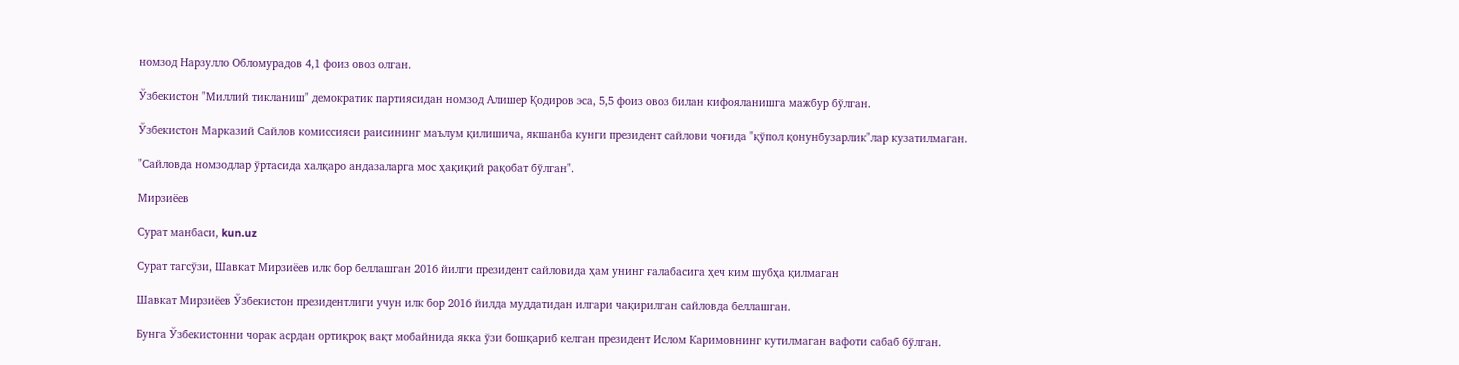номзод Нарзулло Обломурадов 4,1 фоиз овоз олган.

Ўзбекистон "Миллий тикланиш" демократик партиясидан номзод Алишер Қодиров эса, 5,5 фоиз овоз билан кифояланишга мажбур бўлган.

Ўзбекистон Марказий Сайлов комиссияси раисининг маълум қилишича, якшанба кунги президент сайлови чоғида "қўпол қонунбузарлик"лар кузатилмаган.

"Сайловда номзодлар ўртасида халқаро андазаларга мос ҳақиқий рақобат бўлган".

Мирзиёев

Сурат манбаси, kun.uz

Сурат тагсўзи, Шавкат Мирзиёев илк бор беллашган 2016 йилги президент сайловида ҳам унинг ғалабасига ҳеч ким шубҳа қилмаган

Шавкат Мирзиёев Ўзбекистон президентлиги учун илк бор 2016 йилда муддатидан илгари чақирилган сайловда беллашган.

Бунга Ўзбекистонни чорак асрдан ортиқроқ вақт мобайнида якка ўзи бошқариб келган президент Ислом Каримовнинг кутилмаган вафоти сабаб бўлган.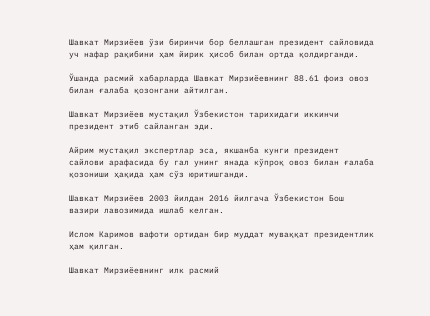Шавкат Мирзиёев ўзи биринчи бор беллашган президент сайловида уч нафар рақибини ҳам йирик ҳисоб билан ортда қолдирганди.

Ўшанда расмий хабарларда Шавкат Мирзиёевнинг 88.61 фоиз овоз билан ғалаба қозонгани айтилган.

Шавкат Мирзиёев мустақил Ўзбекистон тарихидаги иккинчи президент этиб сайланган эди.

Айрим мустақил экспертлар эса, якшанба кунги президент сайлови арафасида бу гал унинг янада кўпроқ овоз билан ғалаба қозониши ҳақида ҳам сўз юритишганди.

Шавкат Мирзиёев 2003 йилдан 2016 йилгача Ўзбекистон Бош вазири лавозимида ишлаб келган.

Ислом Каримов вафоти ортидан бир муддат муваққат президентлик ҳам қилган.

Шавкат Мирзиёевнинг илк расмий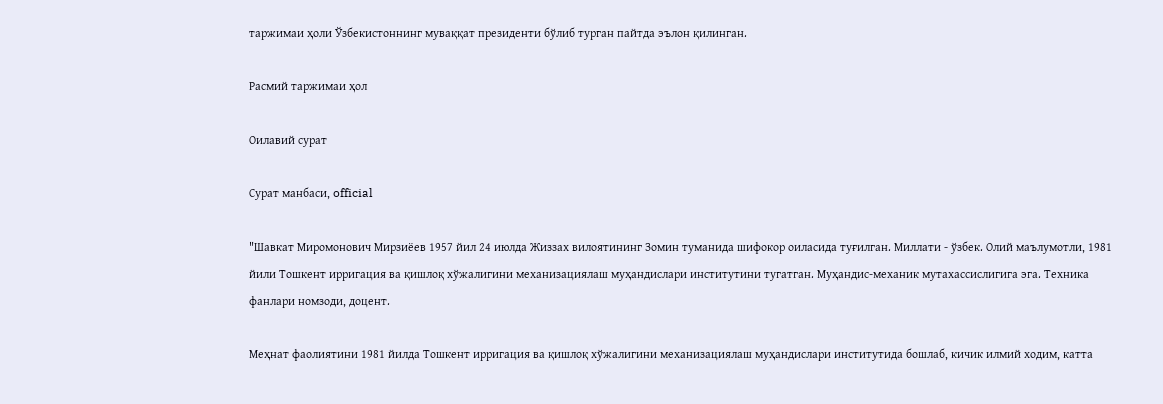таржимаи ҳоли Ўзбекистоннинг муваққат президенти бўлиб турган пайтда эълон қилинган.

Расмий таржимаи ҳол

Оилавий сурат

Сурат манбаси, official

"Шавкат Миромонович Мирзиёев 1957 йил 24 июлда Жиззах вилоятининг Зомин туманида шифокор оиласида туғилган. Миллати - ўзбек. Олий маълумотли, 1981 йили Тошкент ирригация ва қишлоқ хўжалигини механизациялаш муҳандислари институтини тугатган. Муҳандис-механик мутахассислигига эга. Техника фанлари номзоди, доцент.

Меҳнат фаолиятини 1981 йилда Тошкент ирригация ва қишлоқ хўжалигини механизациялаш муҳандислари институтида бошлаб, кичик илмий ходим, катта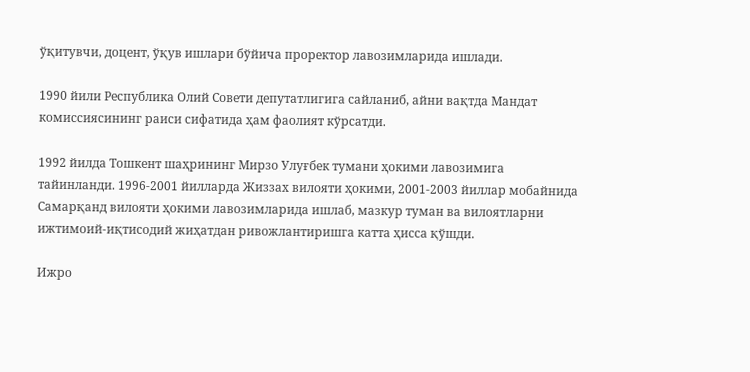ўқитувчи, доцент, ўқув ишлари бўйича проректор лавозимларида ишлади.

1990 йили Республика Олий Совети депутатлигига сайланиб, айни вақтда Мандат комиссиясининг раиси сифатида ҳам фаолият кўрсатди.

1992 йилда Тошкент шаҳрининг Мирзо Улуғбек тумани ҳокими лавозимига тайинланди. 1996-2001 йилларда Жиззах вилояти ҳокими, 2001-2003 йиллар мобайнида Самарқанд вилояти ҳокими лавозимларида ишлаб, мазкур туман ва вилоятларни ижтимоий-иқтисодий жиҳатдан ривожлантиришга катта ҳисса қўшди.

Ижро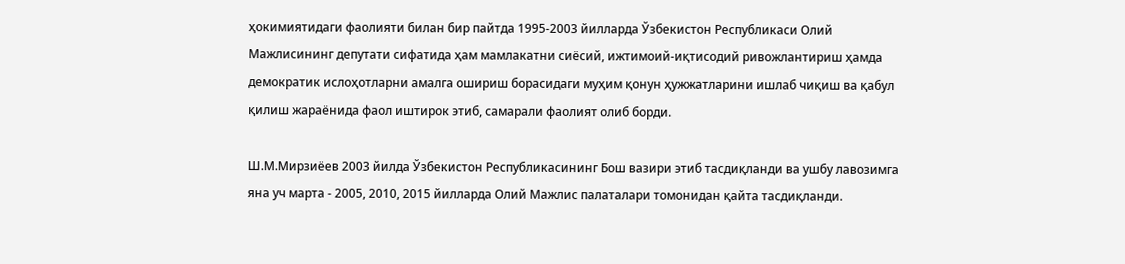ҳокимиятидаги фаолияти билан бир пайтда 1995-2003 йилларда Ўзбекистон Республикаси Олий Мажлисининг депутати сифатида ҳам мамлакатни сиёсий, ижтимоий-иқтисодий ривожлантириш ҳамда демократик ислоҳотларни амалга ошириш борасидаги муҳим қонун ҳужжатларини ишлаб чиқиш ва қабул қилиш жараёнида фаол иштирок этиб, самарали фаолият олиб борди.

Ш.М.Мирзиёев 2003 йилда Ўзбекистон Республикасининг Бош вазири этиб тасдиқланди ва ушбу лавозимга яна уч марта - 2005, 2010, 2015 йилларда Олий Мажлис палаталари томонидан қайта тасдиқланди.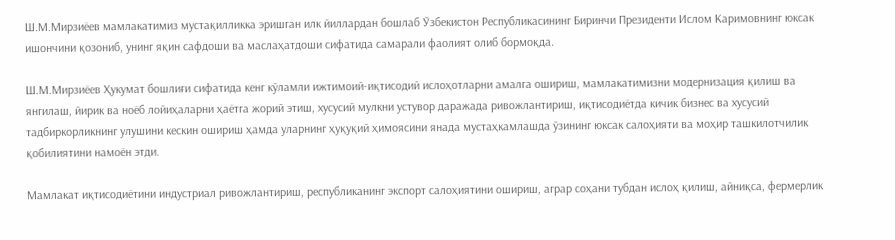Ш.М.Мирзиёев мамлакатимиз мустақилликка эришган илк йиллардан бошлаб Ўзбекистон Республикасининг Биринчи Президенти Ислом Каримовнинг юксак ишончини қозониб, унинг яқин сафдоши ва маслаҳатдоши сифатида самарали фаолият олиб бормоқда.

Ш.М.Мирзиёев Ҳукумат бошлиғи сифатида кенг кўламли ижтимоий-иқтисодий ислоҳотларни амалга ошириш, мамлакатимизни модернизация қилиш ва янгилаш, йирик ва ноёб лойиҳаларни ҳаётга жорий этиш, хусусий мулкни устувор даражада ривожлантириш, иқтисодиётда кичик бизнес ва хусусий тадбиркорликнинг улушини кескин ошириш ҳамда уларнинг ҳуқуқий ҳимоясини янада мустаҳкамлашда ўзининг юксак салоҳияти ва моҳир ташкилотчилик қобилиятини намоён этди.

Мамлакат иқтисодиётини индустриал ривожлантириш, республиканинг экспорт салоҳиятини ошириш, аграр соҳани тубдан ислоҳ қилиш, айниқса, фермерлик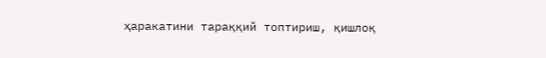ҳаракатини тараққий топтириш, қишлоқ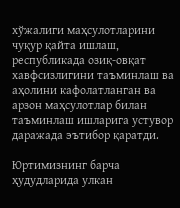хўжалиги маҳсулотларини чуқур қайта ишлаш, республикада озиқ-овқат хавфсизлигини таъминлаш ва аҳолини кафолатланган ва арзон маҳсулотлар билан таъминлаш ишларига устувор даражада эътибор қаратди.

Юртимизнинг барча ҳудудларида улкан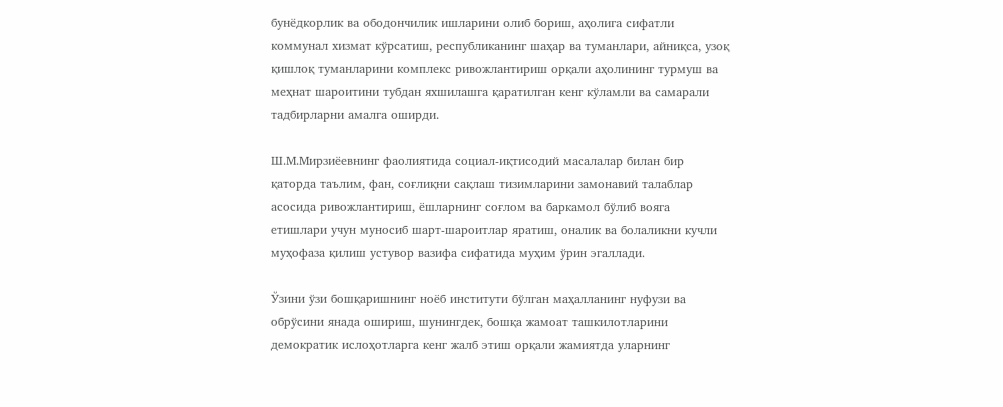бунёдкорлик ва ободончилик ишларини олиб бориш, аҳолига сифатли коммунал хизмат кўрсатиш, республиканинг шаҳар ва туманлари, айниқса, узоқ қишлоқ туманларини комплекс ривожлантириш орқали аҳолининг турмуш ва меҳнат шароитини тубдан яхшилашга қаратилган кенг кўламли ва самарали тадбирларни амалга оширди.

Ш.М.Мирзиёевнинг фаолиятида социал-иқтисодий масалалар билан бир қаторда таълим, фан, соғлиқни сақлаш тизимларини замонавий талаблар асосида ривожлантириш, ёшларнинг соғлом ва баркамол бўлиб вояга етишлари учун муносиб шарт-шароитлар яратиш, оналик ва болаликни кучли муҳофаза қилиш устувор вазифа сифатида муҳим ўрин эгаллади.

Ўзини ўзи бошқаришнинг ноёб институти бўлган маҳалланинг нуфузи ва обрўсини янада ошириш, шунингдек, бошқа жамоат ташкилотларини демократик ислоҳотларга кенг жалб этиш орқали жамиятда уларнинг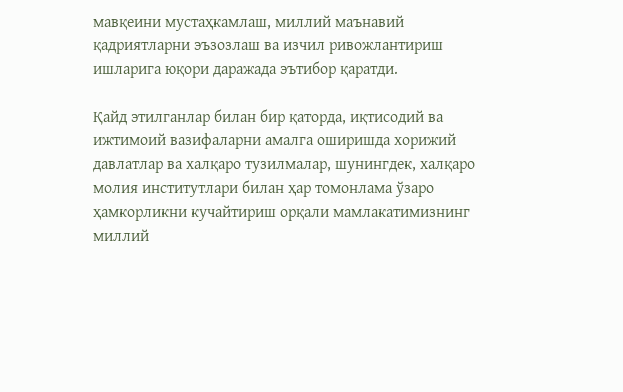мавқеини мустаҳкамлаш, миллий маънавий қадриятларни эъзозлаш ва изчил ривожлантириш ишларига юқори даражада эътибор қаратди.

Қайд этилганлар билан бир қаторда, иқтисодий ва ижтимоий вазифаларни амалга оширишда хорижий давлатлар ва халқаро тузилмалар, шунингдек, халқаро молия институтлари билан ҳар томонлама ўзаро ҳамкорликни кучайтириш орқали мамлакатимизнинг миллий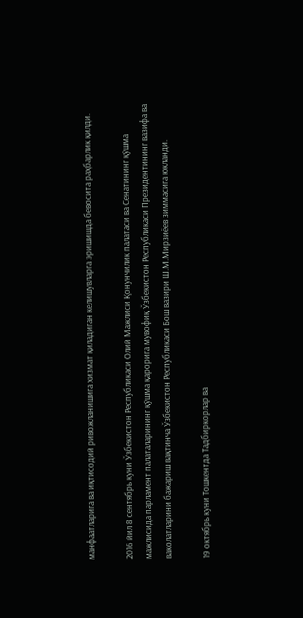манфаатларига ва иқтисодий ривожланишига хизмат қиладиган келишувларга эришишда бевосита раҳбарлик қилди.

2016 йил 8 сентябрь куни Ўзбекистон Республикаси Олий Мажлиси Қонунчилик палатаси ва Сенатининг қўшма мажлисида парламент палаталарининг қўшма қарорига мувофиқ Ўзбекистон Республикаси Президентининг вазифа ва ваколатларини бажариш вақтинча Ўзбекистон Республикаси Бош вазири Ш.М.Мирзиёев зиммасига юкланди.

19 октябрь куни Тошкентда Тадбиркорлар ва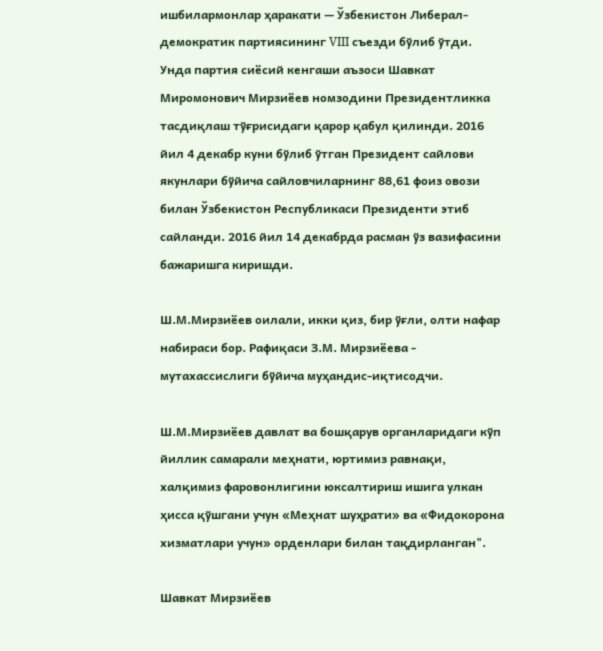ишбилармонлар ҳаракати — Ўзбекистон Либерал-демократик партиясининг VIII съезди бўлиб ўтди. Унда партия сиёсий кенгаши аъзоси Шавкат Миромонович Мирзиёев номзодини Президентликка тасдиқлаш тўғрисидаги қарор қабул қилинди. 2016 йил 4 декабр куни бўлиб ўтган Президент сайлови якунлари бўйича сайловчиларнинг 88,61 фоиз овози билан Ўзбекистон Республикаси Президенти этиб сайланди. 2016 йил 14 декабрда расман ўз вазифасини бажаришга киришди.

Ш.М.Мирзиёев оилали, икки қиз, бир ўғли, олти нафар набираси бор. Рафиқаси З.М. Мирзиёева - мутахассислиги бўйича муҳандис-иқтисодчи.

Ш.М.Мирзиёев давлат ва бошқарув органларидаги кўп йиллик самарали меҳнати, юртимиз равнақи, халқимиз фаровонлигини юксалтириш ишига улкан ҳисса қўшгани учун «Меҳнат шуҳрати» ва «Фидокорона хизматлари учун» орденлари билан тақдирланган".

Шавкат Мирзиёев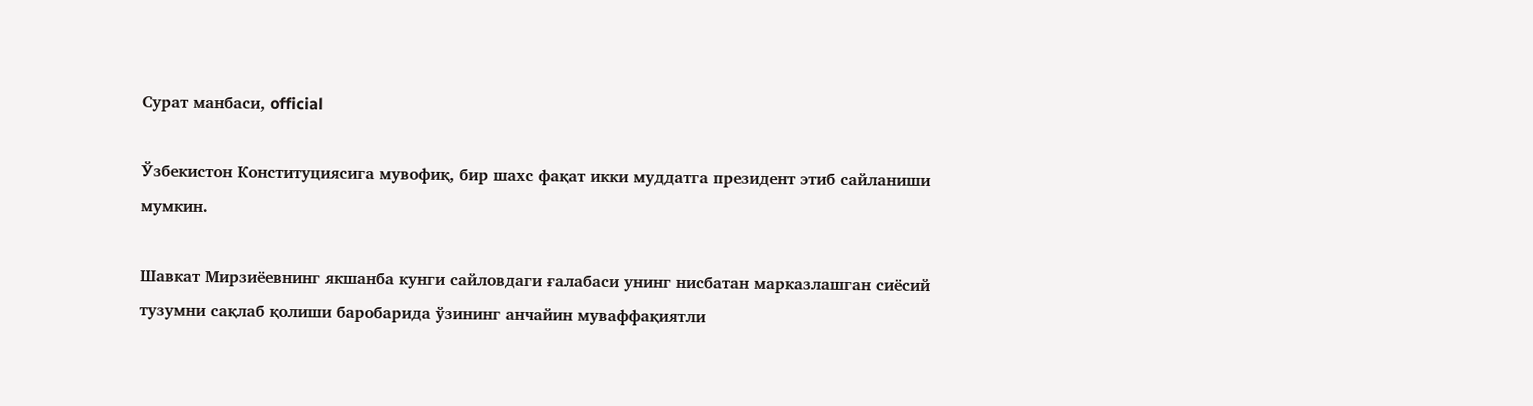Сурат манбаси, official

Ўзбекистон Конституциясига мувофиқ, бир шахс фақат икки муддатга президент этиб сайланиши мумкин.

Шавкат Мирзиёевнинг якшанба кунги сайловдаги ғалабаси унинг нисбатан марказлашган сиёсий тузумни сақлаб қолиши баробарида ўзининг анчайин муваффақиятли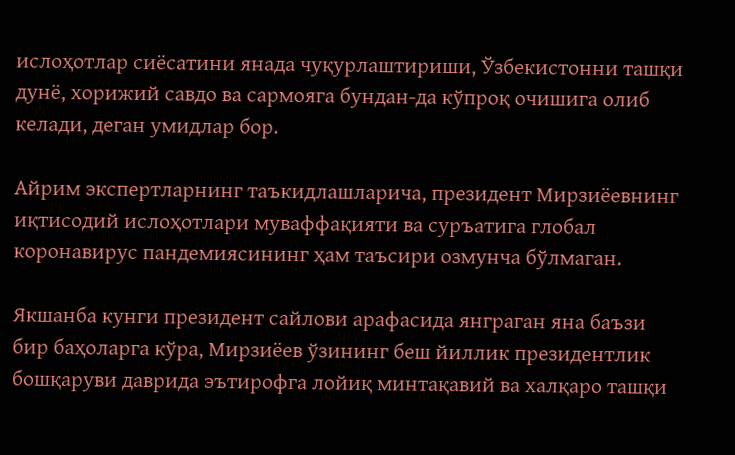ислоҳотлар сиёсатини янада чуқурлаштириши, Ўзбекистонни ташқи дунё, хорижий савдо ва сармояга бундан-да кўпроқ очишига олиб келади, деган умидлар бор.

Айрим экспертларнинг таъкидлашларича, президент Мирзиёевнинг иқтисодий ислоҳотлари муваффақияти ва суръатига глобал коронавирус пандемиясининг ҳам таъсири озмунча бўлмаган.

Якшанба кунги президент сайлови арафасида янграган яна баъзи бир баҳоларга кўра, Мирзиёев ўзининг беш йиллик президентлик бошқаруви даврида эътирофга лойиқ минтақавий ва халқаро ташқи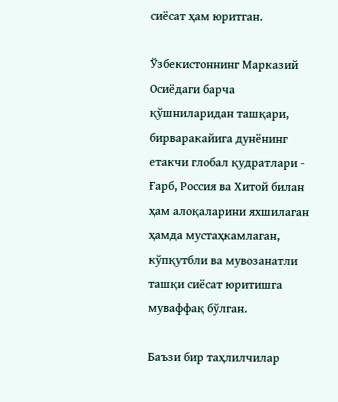сиёсат ҳам юритган.

Ўзбекистоннинг Марказий Осиёдаги барча қўшниларидан ташқари, бирваракайига дунёнинг етакчи глобал қудратлари - Ғарб, Россия ва Хитой билан ҳам алоқаларини яхшилаган ҳамда мустаҳкамлаган, кўпқутбли ва мувозанатли ташқи сиёсат юритишга муваффақ бўлган.

Баъзи бир таҳлилчилар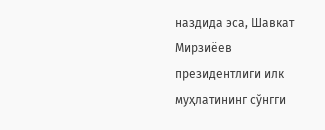наздида эса, Шавкат Мирзиёев президентлиги илк муҳлатининг сўнгги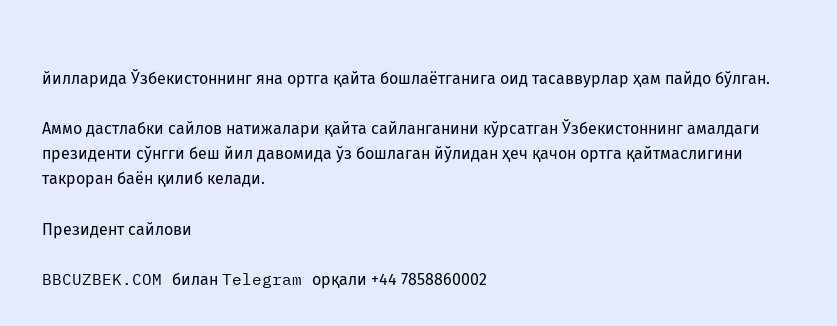йилларида Ўзбекистоннинг яна ортга қайта бошлаётганига оид тасаввурлар ҳам пайдо бўлган.

Аммо дастлабки сайлов натижалари қайта сайланганини кўрсатган Ўзбекистоннинг амалдаги президенти сўнгги беш йил давомида ўз бошлаган йўлидан ҳеч қачон ортга қайтмаслигини такроран баён қилиб келади.

Президент сайлови

BBCUZBEK.COM билан Telegram орқали +44 7858860002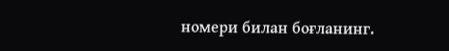номери билан боғланинг.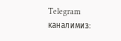Telegram каналимиз: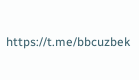https://t.me/bbcuzbek